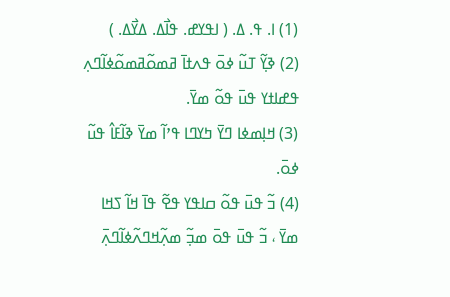(1) ߊ. ߟ. ߡ. ( ߊߟߌߝ. ߟߊ߯ߡ. ߡߌ߯ߡ. )
(2) ߢߌ߲߬ ߠߎ߬ ߦߋ߫ ߟߍߙߊ߫ ߥߘߋ߬ߥߘߋ߬ߦߊ߬ߣߍ߲ ߟߝߊߙߌ ߟߎ߫ ߟߋ߬ ߘߌ߫.
(3) ߞߊ߲ߘߦߊ ߣߌ߫ ߤߌߣߊ ߟߴߊ߬ ߘߌ߫ ߢߊ߬ߓߊ߮ ߟߎ߬ ߦߋ߫.
(4) ߏ߬ ߟߎ߫ ߟߋ߬ ߛߊߟߌ ߟߐ߬ ߟߊ߫ ߞߊ߬ ߖߞߊ ߘߌ߫ ، ߏ߬ ߟߎ߫ ߟߋ߫ ߘߏ߲߬ ߘߍ߲߬ߞߣߍ߬ߦߊ߬ߣߍ߲߫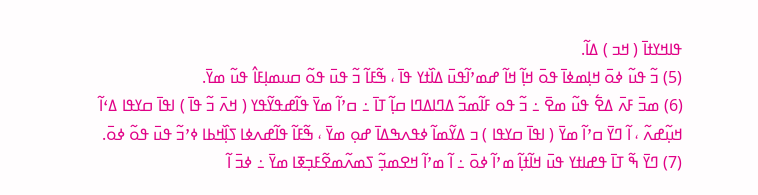ߟߊߞߌߙߊ߫ ( ߞߏ ) ߡߊ߬.
(5) ߏ߬ ߟߎ߬ ߦߋ߫ ߞߊ߲ߘߦߊ߫ ߟߋ߫ ߞߊ߲߬ ߞߊ߬ ߝߘߴߊ߬ߟߎ߫ ߡߊ߰ߙߌ ߟߊ߫ ، ߒ߬ߓߊ߬ ߏ߬ ߟߎ߫ ߟߋ߬ ߛߎߘߊ߲ߓߊ߮ ߟߎ߬ ߘߌ߫.
(6) ߘߏ߫ ߓߍ߫ ߡߐ߱ ߟߎ߬ ߘߐ߫ ߸ ߏ߬ ߟߋ ߓߊ߬ߘߏ߬ ߡߣߊߡߣߊ ߛߊ߲߬ ߠߊ߫ ߸ ߛߴߊ߬ ߘߌ߫ ߟߊ߬ߝߟߌ߬ߟߌ ( ߞߍ߫ ߏ߬ ߟߊ߫ ) ߊߟߊ߫ ߛߌߟߊ ߡߵߊ߬ ߞߎ߲߬ߝߍ߬ ، ߊ߬ ߣߌ߫ ߛߴߊ߬ ߘߌ߫ ( ߊߟߊ߫ ߛߌߟߊ ) ߏ ߡߌ߬ߘߊ߬ ߦߟߍߒߡߊ߫ ߝߋ߲ ߘߌ߫ ، ߒ߬ߓߊ߬ ߟߊ߬ߝߍߦߊ ߖߊ߲߰ߞߕߊ ߦߴߏ߬ ߟߎ߫ ߟߋ߬ ߦߋ߫.
(7) ߣߌ߫ ߒ߬ ߠߊ߫ ߟߝߊߙߌ ߟߎ߫ ߞߊ߬ߙߊ߲߬ ߘߴߊ߬ ߦߋ߫ ߸ ߊ߬ ߘߴߊ߬ ߞߐߘߏ߲߬ ߖߘߍ߬ߘߐ߬ߓߏ߲ߧߊ ߘߌ߫ ߸ ߦߏ߫ ߊ߬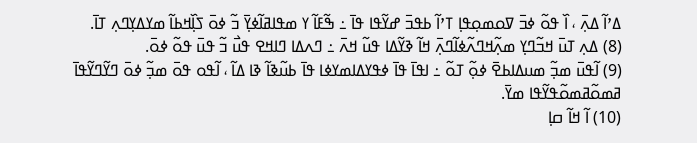ߡߴߊ߬ ߡߍ߲߫ ، ߊ߰ ߟߋ߬ ߦߏ߫ ߜߋߘߋ߲ߟߊ߲ ߠߴߊ߬ ߕߟߏ߫ ߝߌ߬ߟߊ ߟߊ߫ ߸ ߒ߬ߓߊ߬ ߌ ߘߟߊߥߊ߬ߦߌ߲߫ ߏ߬ ߦߋ߫ ߖߊ߲߰ߞߕߊ߬ ߘߌߡߌ߲ߣߍ߲ ߠߊ߫.
(8) ߡߍ߲ ߠߎ߫ ߞߏ߬ߣߌ߲ ߘߍ߲߬ߞߣߍ߬ߦߊ߬ߣߍ߲߫ ߞߊ߬ ߢߌ߬ߡߊ ߟߎ߬ ߞߍ߫ ߸ ߣߍߡߊ ߣߊߞߐ ߟߎ߯ ߏ߬ ߟߎ߫ ߟߋ߬ ߦߋ߫.
(9) ߊ߬ߟߎ߫ ߘߏ߲߬ ߘߎߡߊߕߐ߫ ߦߋ߲߬ ߠߋ߬ ߸ ߊߟߊ߫ ߟߊ߫ ߦߟߌߡߊߘߌߦߊ ߟߊ߫ ߕߎ߬ߢߊ߬ ߢߊ ߡߊ߬ ، ߊ߬ߟߋ ߟߋ߫ ߘߏ߲߬ ߦߋ߫ ߣߌ߬ߣߌ߬ߟߊ߫ ߥߘߋ߬ߥߘߋ߬ߟߌ߬ߟߊ ߘߌ߫.
(10) ߊ߬ ߞߊ߬ ߛߊ߲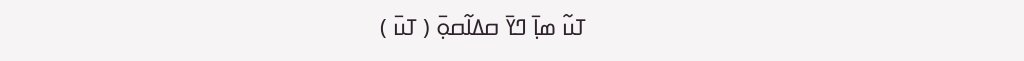ߠߎ߬ ߘߊ߲߫ ߣߌ߫ ߛߡߊ߬ߛߋ߲߫ ( ߠߎ߫ )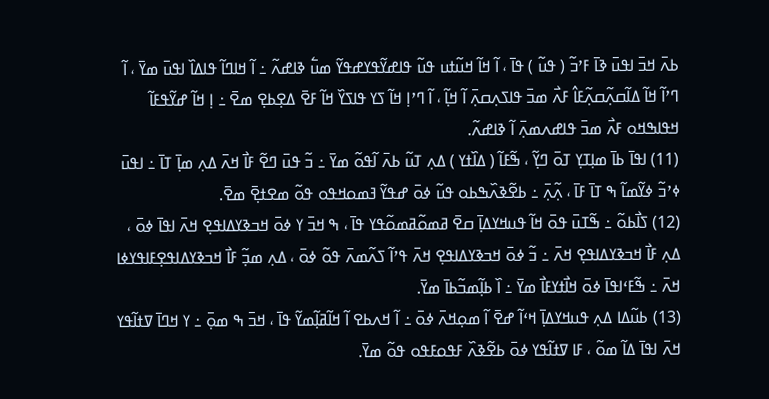ߕߍ߫ ߞߏ߫ ߊߟߎ߫ ߢߊ߫ ߓߴߏ߬ ( ߟߎ߬ ) ߟߊ߫ ، ߊ߬ ߞߊ߬ ߞߎ߬ߙߎ ߟߎ߬ ߟߊߝߌ߬ߟߌߝߟߌ߬ ߘߎ߱ ߢߊߝߍ߬ ߸ ߊ߬ ߞߊߣߊ߬ ߟߊߡߊ߰ ߊߟߎ߫ ߘߌ߫ ، ߊ߬ ߣߴߊ߬ ߞߊ߬ ߡߊ߬ߛߍ߲߬ߛߍ߲߬ߓߊ߮ ߓߍ߯ ߘߏ߫ ߟߊߖߍ߲ߛߍ߲߫ ߊ߬ ߞߊ߲߬ ، ߊ߬ ߣߴߊ߲ ߞߊ߬ ߖߌ ߟߊߖߌ߰ ߞߊ߬ ߓߐ߫ ߡߐ߲ߕߐ߲ ߘߐ߫ ߸ ߊ߲ ߞߊ߬ ߝߌ߬ߟߓߊ߬ ߞߟߊߒߞߋ ߓߍ߯ ߘߏ߫ ߟߊߝߍߘߍ߲߫ ߊ߬ ߢߊߝߍ߬.
(11) ߊߟߊ߫ ߕߊ߫ ߘߊ߲ߠߌ߲ ߠߋ߫ ߣߌ߲߬ ، ߒ߬ߓߊ߬ ( ߡߊ߰ߙߌ ) ߡߍ߲ ߠߎ߬ ߕߍ߫ ߊ߬ߟߋ߬ ߘߌ߫ ߸ ߏ߬ ߟߎ߫ ߣߐ߬ ߓߊ߯ ߞߍ߫ ߡߍ߲ ߘߊ߲߫ ߠߊ߫ ߸ ߊߟߎ߫ ߦߴߏ߬ ߦߌ߬ߘߊ߬ ߒ ߠߊ߫ ߓߊ߫ ، ߍ߲߬ߍ߲߫ ߸ ߕߐ߬ߢߍ߰ߒߕߋ ߟߎ߬ ߦߋ߫ ߝߟߌ߬ ߔߘߋߞߟߋ ߟߋ߬ ߘߐߙߐ߲߫ ߘߐ߫.
(12) ߖߊ߯ߕߋ߬ ߸ ߒ߬ߠߎ߫ ߟߋ߫ ߞߊ߬ ߟߎߞߌߡߊ߲߫ ߛߐ߫ ߥߘߋ߬ߥߘߋ߬ߟߌ ߟߊ߫ ، ߒ ߞߏ߫ ߌ ߦߋ߫ ߞߏߢߌߡߊߟߐ߲ ߞߍ߫ ߊߟߊ߫ ߦߋ߫ ، ߡߍ߲ ߓߊ߯ ߞߏߢߌߡߊߟߐ߲ ߞߍ߫ ߸ ߏ߬ ߦߋ߫ ߞߏߢߌߡߊߟߐ߲ ߞߍ߫ ߟߴߊ߬ ߖߍ߬ߘߍ߫ ߟߋ߬ ߦߋ߫ ، ߡߍ߲ ߘߏ߲߬ ߓߊ߯ ߞߏߢߌߡߊߟߐ߲ߓߊߟߌߦߊ ߞߍ߫ ߸ ߒ߬ߓߵߊߟߊ߫ ߦߋ߫ ߞߊ߯ߙߌߓߊ߯ ߘߌ߫ ߸ ߊ߰ ߕߊ߲߬ߘߏ߬ߕߊ߫ ߘߌ߫.
(13) ߕߎ߬ߡߊ ߡߍ߲ ߟߎߞߌߡߊ߲߫ ߞߵߊ߬ ߝߐ߫ ߊ߬ ߘߋ߲ߞߍ߫ ߦߋ߫ ߸ ߊ߬ ߞߍߕߐ ߊ߬ ߞߊ߬ߥߊ߲߬ߘߌ߬ ߟߊ߫ ، ߞߏ߫ ߒ ߘߋ߲߫ ߸ ߌ ߞߣߊ߫ ߜߙߊ߬ߟߌ ߞߍ߫ ߊߟߊ߫ ߡߊ߬ ߘߋ߬ ، ߓߊ ߜߙߊ߬ߟߌ ߦߋ߫ ߕߐ߬ߢߍ߰ ߓߟߋߓߟߋ ߟߋ߬ ߘߌ߫.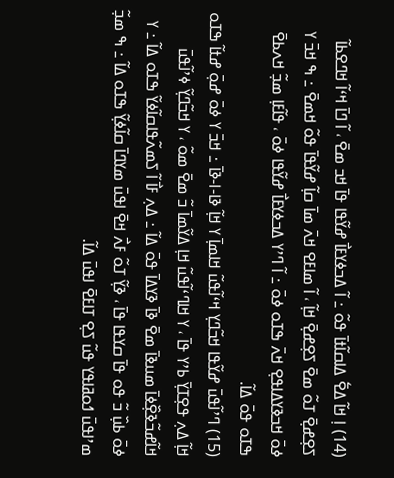(14) ߊ߲ ߞߊ߬ ߡߐ߱ ߡߊߛߊ߬ߙߊ߫ ߟߋ߬ ߸ ߊ߬ ߡߏߦߌߓߊ߯ ߝߌ߬ߟߊ ߟߊ߫ ߞߏ ߘߐ߫ ، ߊ߬ ߣߊ߫ ߞߵߊ߬ ߞߣߐߕߊ߬ ߖߐ߲ߝߐ߲߫ ߠߋ߬ ߘߐ߫ ߖߐ߲ߝߐ߲߫ ߞߊ߲߬ ، ߊ߬ ߘߊߓߐ ߞߍ߫ ߘߊ߫ ߛߊ߲߬ ߝߌ߬ߟߊ߫ ߟߋ߬ ߞߘߐ߫ ߸ ߒ ߞߏ߫ ߌ ߦߋ߫ ߞߏߢߌߡߊߟߐ߲ ߞߍ߫ ߒߠߋ ߦߋ߫ ߸ ߊ߬ ߣߴߌ ߡߏߦߌߓߊ߯ ߝߌ߬ߟߊ ߦߋ߫ ، ߟߊ߬ߓߊ߲ ߘߏ߲߬ ߞߍߕߐ߫ ߒߠߋ ߟߋ߫ ߡߊ߬.
(15) ߣߴߊ߬ߟߎ߫ ߝߌ߬ߟߊ ߞߏ߬ߣߌ߲ ߞߵߊ߬ߟߎ߬ ߞߊߘߊ߲߫ ߌ ߞߊ߲߬ ߢߊ-ߊ-ߢߊ߫ ߸ ߞߏ߫ ߌ ߦߋ߫ ߝߋ߲߫ ߝߙߊ߬ ߒߠߋ ߞߊ߲߬ ߡߍ߲ ߟߐ߲ߠߌ߲߫ ߕߴߌ ߟߊ߫ ، ߌ ߞߊߣߵߊ߬ߟߎ߬ ߞߊ߲ ߡߌ߬ߘߊ߫ ߏ߬ ߘߐ߫ ߘߋ߬ ، ߌ ߞߏ߬ߣߌ߲߬ ߦߴߊ߬ߟߎ߫ ߞߊ߬ߝߏ߬ߢߐ߲߰ߦߊ߫ ߘߎߢߊ߫ ߘߐ߫ ߢߊ߫ ߢߌߡߊ߫ ߟߋ߫ ߡߊ߬ ߸ ߡߍ߲ ߓߊ߯ ߊ߬ ߖߘߍ߬ߟߊߛߊ߬ߦߌ߬ ߒߠߋ ߡߊ߬ ߸ ߌ ߦߋ߫ ߕߎ߲߰ ߏ߬ ߟߋ ߟߊ߫ ߛߌߟߊ ߟߊ߫ ، ߢߌ߲߬ ߠߋ߬ ߓߍ߯ ߞߐ߫ ߊߟߎ߫ ߘߌߣߊ߫ ߛߊ߬ߦߌ߲߬ ߒߠߋ ߡߊ߬ ߸ ߒ ߘߏ߲߬ ߘߴߊߟߎ߫ ߗߋߥߊߟߌ ߟߎ߬ ߖߐ߲ ߠߊߓߐ߫ ߊߟߎ߫ ߡߊ߬.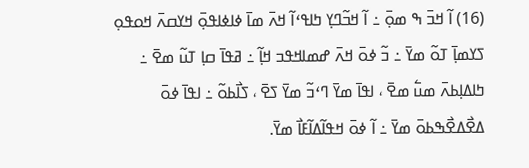(16) ߊ߬ ߞߏ߫ ߒ ߘߋ߲߫ ߸ ߊ߬ ߞߏ߬ߣߌ߲ ߤߊߟߵߊ߬ ߞߍ߫ ߘߊ߫ ߦߊߦߊߟߋ߲߫ ߞߌߛߍ߫ ߞߋߟߋ߲ ߖߌߘߊ߲߫ ߠߋ߬ ߘߌ߫ ߸ ߏ߬ ߦߋ߫ ߞߍ߫ ߝߘߊߞߟߏ ߞߊ߲߬ ߸ ߥߟߊ߫ ߛߊ߲ ߠߎ߬ ߘߐ߫ ߸ ߤߊߡߊ߲ߕߍ߫ ߘߎ߱ ߘߐ߫ ، ߊߟߊ߫ ߘߌ߫ ߣߵߏ߬ ߘߌ߫ ߖߐ߫ ، ߖߊ߯ߕߋ߬ ߸ ߊߟߊ߫ ߦߋ߫ ߡߐ߯ߡߐ߯ߒߕߋ߫ ߘߌ߫ ߸ ߊ߬ ߦߋ߫ ߞߟߊ߬ߡߊ߬ߓߊ߯ ߘߌ߫.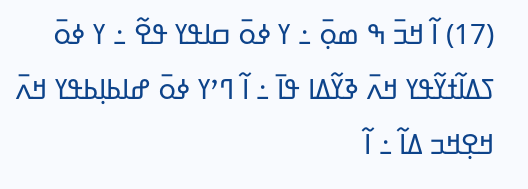(17) ߊ߬ ߞߏ߫ ߒ ߘߋ߲߫ ߸ ߌ ߦߋ߫ ߛߊߟߌ ߟߐ߬ ߸ ߌ ߦߋ߫ ߖߡߊ߬ߙߌ߬ߟߌ ߞߍ߫ ߢߌ߬ߡߊ ߟߊ߫ ߸ ߊ߬ ߣߴߌ ߦߋ߫ ߝߊߕߊ߲ߕߟߌ ߞߍ߫ ߞߐ߲ߞߏ ߡߊ߬ ߸ ߊ߬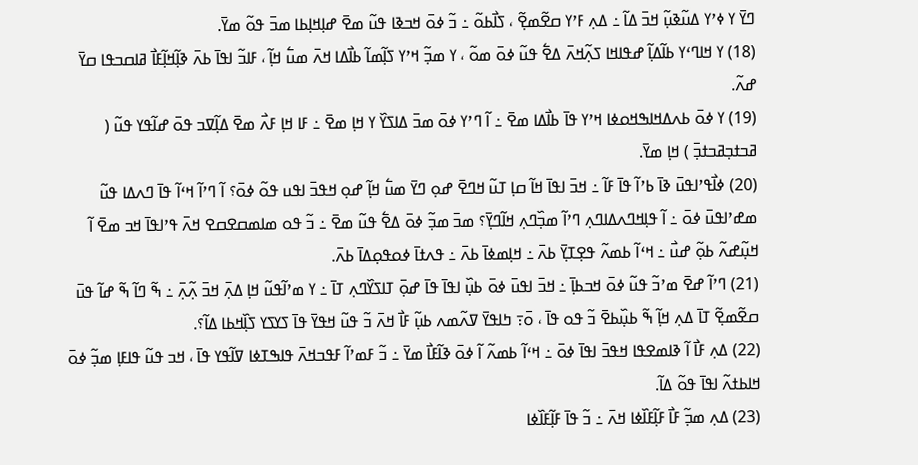ߣߌ߫ ߌ ߦߴߌ ߡߎ߬ߢߎ߲߬ ߞߏ߫ ߡߊ߬ ߸ ߡߍ߲ ߓߴߌ ߛߐ߬ߘߐ߲߬ ، ߖߊ߯ߕߋ߬ ߸ ߏ߬ ߦߋ߫ ߞߏߢߊ ߟߎ߬ ߘߐ߫ ߝߊ߲ߞߊ߲ߕߊ ߘߏ߫ ߟߋ߬ ߘߌ߫.
(18) ߌ ߞߊߣߵߌ ߕߊ߬ߡߊ߲߬ ߝߟߊߞߊ ߖߍ߲߬ߞߍ߫ ߡߐ߱ ߟߎ߬ ߦߋ߫ ߘߋ߬ ، ߌ ߘߏ߲߬ ߞߴߌ ߖߊ߲߬ߘߊ߬ ߕߊ߯ߡߊ ߞߍ߫ ߘߎ߱ ߞߊ߲߬ ، ߓߊߏ߬ ߊߟߊ߫ ߕߍ߫ ߢߊ߲߬ߞߊ߲߬ߓߊ߯ ߥߊߛߏߟߊ ߛߌ߫ ߝߍ߬.
(19) ߌ ߦߋ߫ ߕߍߡߞߊߒߞߋߦߊ ߞߴߌ ߟߊ߫ ߕߊ߯ߡߊ ߘߐ߫ ߸ ߊ߬ ߣߴߌ ߦߋ߫ ߘߏ߫ ߡߊߖߌ߰ ߌ ߞߊ߲ ߘߐ߫ ߸ ߓߊ ߞߊ߲ ߓߍ߯ ߘߐ߫ ߡߊ߲߬ߜߏ ߟߋ߫ ߝߊ߬ߟߌ ߟߎ߬ ( ߥߏߙߏ߲ߥߏߙߏ߲߫ ) ߞߊ߲ ߘߌ߫.
(20) ߦߊ߯ߟߴߊߟߎ߫ ߢߊ߫ ߕߴߊ߬ ߟߊ߫ ߓߊ߬ ߸ ߞߏ߫ ߊߟߊ߫ ߞߊ߬ ߛߊ߲ ߠߎ߬ ߞߣߐ߫ ߝߋ߲ ߣߌ߫ ߘߎ߱ ߞߊ߲߬ ߝߋ߲ ߞߟߏ߫ ߊߟߎ ߟߋ߬ ߦߋ߫؟ ߊ߬ ߣߴߊ߬ ߞߵߊ߬ ߟߊ߫ ߣߍߡߊ ߟߎ߬ ߘߝߴߊߟߎ߫ ߦߋ߫ ߸ ߊ߬ ߟߊ߲ߞߣߍߡߊߣߍ߲ ߣߴߊ߬ ߘߏ߲߰ߣߍ߲ ߞߊ߬ߣߌ߲߫؟ ߘߏ߫ ߘߏ߲߬ ߦߋ߫ ߡߐ߱ ߟߎ߬ ߘߐ߫ ߸ ߏ߬ ߟߋ ߘߊߘߛߐߛߐ ߞߍ߫ ߟߴߊߟߊ߫ ߞߏ ߘߐ߫ ߊ߬ ߞߎ߲߬ߝߍ߬ ߕߋ߲߬ ߝߎ߯ ߸ ߞߵߊ߬ ߕߘߍ߬ ߟߐ߲ߠߌ߲߫ ߕߍ߫ ߸ ߞߊ߲ߘߦߊ߫ ߕߍ߫ ߸ ߟߍߙߊ߫ ߦߋߟߋ߲ߡߊ߫ ߕߍ߫.
(21) ߣߴߊ߬ ߝߐ߫ ߘߴߏ߬ ߟߎ߬ ߦߋ߫ ߞߏߕߊ߲߫ ߸ ߞߏ߫ ߊߟߎ߫ ߦߋ߫ ߕߎ߲߰ ߊߟߊ߫ ߟߊ߫ ߝߋ߲߫ ߠߊߖߌ߰ߣߍ߲ ߠߊ߫ ߸ ߌ ߘߴߊ߬ߟߎ߬ ߞߊ߲ ߡߍ߲߫ ߞߏ߫ ߍ߲߬ߍ߲߫ ߸ ߒ߬ ߣߊ߬ ߒ߬ ߝߊ߬ ߟߎ߫ ߛߐ߬ߘߐ߲߬ ߠߊ߫ ߡߍ߲ ߞߊ߲߬ ߒ߬ ߕߎ߲߰ߕߐ߫ ߏ߬ ߟߋ ߟߊ߫ ، ߋ߫߹ ߤߊߟߌ߫ ߜߍ߬ߘߍ ߕߎ߲߬ ߓߊ߯ ߞߍ߫ ߏ߬ ߟߎ߬ ߞߟߌ߫ ߟߊ߫ ߖߌߖߌ ߖߊ߲߰ߞߕߊ ߡߊ߬؟.
(22) ߡߍ߲ ߓߊ߯ ߊ߬ ߢߊߘߐߟߊ ߞߟߏ߫ ߊߟߊ߫ ߦߋ߫ ߸ ߞߵߊ߬ ߕߘߍ߬ ߊ߬ ߦߋ߫ ߢߊ߬ߓߊ߯ ߘߌ߫ ߸ ߏ߬ ߓߘߴߊ߬ ߓߟߏߞߍ߫ ߟߊߒߠߦߊ ߜߊ߬ߟߌ ߟߊ߫ ، ߞߏ ߟߎ߬ ߟߊߓߊ߲ ߘߏ߲߬ ߦߋ߫ ߞߊߕߙߍ߬ ߊߟߊ߫ ߟߋ߬ ߡߊ߬.
(23) ߡߍ߲ ߘߏ߲߬ ߓߊ߯ ߓߊ߲߬ߓߊ߰ߦߊ ߞߍ߫ ߸ ߏ߬ ߟߊ߫ ߓߊ߲߬ߓߊ߰ߦߊ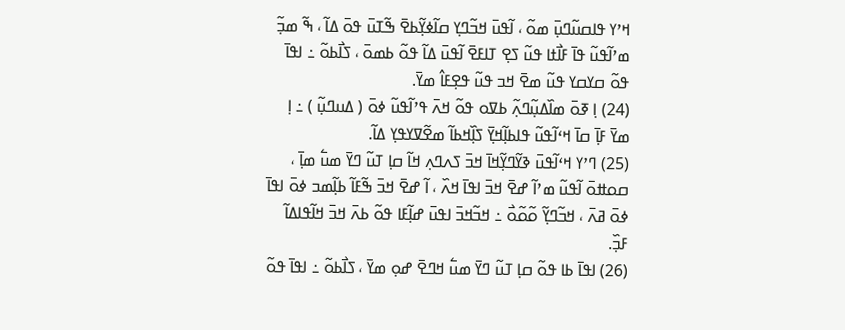ߞߴߌ ߟߊߛߎ߬ߣߎ߲߫ ߘߋ߬ ، ߊ߬ߟߎ߫ ߞߏ߬ߣߌ߲ ߛߊ߬ߦߌ߲߬ߕߐ߫ ߒ߬ߠߎ߫ ߟߋ߫ ߡߊ߬ ، ߒ߬ ߘߏ߲߬ ߘߴߊ߬ߟߎ߬ ߟߊ߫ ߓߊ߯ߙߊ ߟߎ߬ ߖߐ߲ ߠߊߓߐ߫ ߊ߬ߟߎ߫ ߡߊ߬ ߟߋ߬ ߕߘߋ߫ ، ߖߊ߯ߕߋ߬ ߸ ߊߟߊ߫ ߟߋ߬ ߛߌߛߌ ߟߎ߬ ߘߐ߫ ߞߏ ߟߎ߬ ߟߐ߲ߓߊ߮ ߘߌ߫.
(24) ߊ߲ ߧߋ߫ ߘߊ߰ߡߎ߲߬ߣߍ߲߬ ߕߜߋ ߟߋ߬ ߞߍ߫ ߟߴߊ߬ߟߎ߬ ߦߋ߫ ( ߡߎߣߎ߲߬ ) ߸ ߊ߲ ߘߌ߫ ߓߊ߲߫ ߛߊ߫ ߞߵߊ߬ߟߎ߬ ߟߊߕߊ߲߬ߞߌ߲߫ ߖߊ߲߰ߞߕߊ߬ ߘߐ߬ߜߌߟߌ߲ ߡߊ߬.
(25) ߣߴߌ ߞߵߊ߬ߟߎ߫ ߢߌ߬ߣߌ߲߬ߞߊ߫ ߞߏ߫ ߖߍߣߍ߲ ߞߊ߬ ߛߊ߲ ߠߎ߬ ߣߌ߫ ߘߎ߱ ߘߊ߲߫ ، ߛߋߚߋ߫ ߊ߬ߟߎ߬ ߘߴߊ߬ ߝߐ߫ ߞߏ߫ ߊߟߊ߫ ߞߍ߰ ، ߊ߬ ߝߐ߫ ߞߏ߫ ߒ߬ߓߊ߬ ߕߊ߲߬ߘߏ ߦߋ߫ ߊߟߊ߫ ߦߋ߫ ߥߍ߫ ، ߞߏ߬ߣߌ߲߬ ߋ߬ߋ߬ߋ߯ ߸ ߞߏ߬ߞߏ߫ ߊߟߎ߫ ߝߊ߲߬ߓߊ ߟߋ߬ ߕߍ߫ ߞߏ߫ ߞߊ߬ߟߊߡߊ߬ ߓߏ߲߰.
(26) ߊߟߊ߫ ߕߊ ߟߋ߬ ߛߊ߲ ߠߎ߬ ߣߌ߫ ߘߎ߱ ߞߣߐ߫ ߝߋ߲ ߘߌ߫ ، ߖߊ߯ߕߋ߬ ߸ ߊߟߊ߫ ߟߋ߬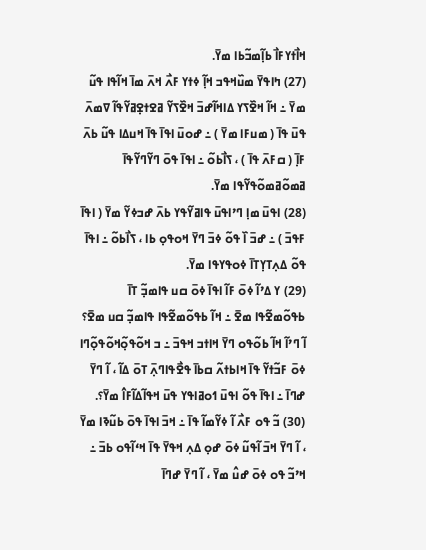ߞߊ߯ߙߌߓߊ߯ ߕߊ߲߬ߘߏ߬ߕߊ ߘߌ߫.
(27) ߤߊߟߌ߫ ߘߎ߰ߞߟߏ ߞߊ߲߬ ߦߙߌ ߓߍ߯ ߞߍ߫ ߘߊ߫ ߞߊ߬ߟߊ ߟߎ߬ ߘߌ߫ ߸ ߞߊ߬ ߞߐ߰ߖߌ ߡߊߞߊ߬ߝߏ߫ ߞߐ߰ߖߌ߬ ߥߐߙߐ߲ߥߌ߬ߟߊ߬ ߜߘߍ߫ ߟߎ߫ ߟߊ߫ ( ߘߎߓߊ ߘߌ߫ ) ߸ ߝߋߎ߫ ߊߟߊ߫ ߟߊ߫ ߞߎߡߊ ߟߎ߬ ߕߍ߫ ߓߊ߲߫ ( ߛߓߍ߫ ߟߊ߫ ) ، ߖߊ߯ߕߋ߬ ߸ ߊߟߊ߫ ߟߋ߫ ߣߌ߬ߣߌ߬ߟߊ߫ ߥߘߋ߬ߥߘߋ߬ߟߌ߬ߟߊ ߘߌ߫.
(28) ߊߟߎ߫ ߘߊ߲ ߣߴߊߟߎ߫ ߟߊߥߌ߬ߟߌ ߕߍ߫ ߝߏߦߌ߬ ߘߌ߫ ( ߊߟߊ߫ ߓߟߏ߫ ) ߸ ߝߏ߫ ߊ߰ ߟߋ߬ ߦߏ߫ ߣߌ߫ ߞߋߟߋ߲ ߕߊ ، ߖߊ߯ߕߋ߬ ߸ ߊߟߊ߫ ߟߋ߬ ߡߍ߲ߠߌ߲ߠߊ߫ ߦߋߟߌߟߊ ߘߌ߫.
(29) ߌ ߡߴߊ߬ ߦߋ߫ ߓߊ߬ ߊߟߊ߫ ߦߋ߫ ߛߎ ߟߊߘߏ߲߬ ߠߊ߫ ߕߟߋ߬ߘߐ߬ߟߊ ߘߐ߫ ߸ ߞߊ߬ ߕߟߋ߬ߘߐ߬ߟߊ ߟߊߘߏ߲߬ ߛߎ ߘߐ߫؟ ߊ߬ ߣߴߊ߬ ߞߊ߬ ߕߋ߬ߟߋ ߣߌ߫ ߞߊߙߏ ߞߟߏ߫ ߸ ߏ ߞߋ߬ߟߋ߲߬ߞߋ߬ߟߋ߲߬ߣߊ ߦߋ߫ ߓߏ߬ߙߌ߬ ߟߊ߫ ߞߊߕߙߍ߬ ߛߕߊ߫ ߟߐ߯ߟߊߣߍ߲߫ ߠߋ߫ ߡߊ߬ ، ߊ߬ ߣߌ߫ ߝߣߊ߫ ߸ ߊߟߊ߫ ߟߋ߬ ߊߟߎ߫ ߗߋߥߊߟߌ ߟߎ߫ ߞߟߊ߬ߡߊ߬ߓߊ߮ ߘߌ߫؟.
(30) ߏ߬ ߟߋ ߓߍ߯ ߊ߬ ߦߌ߬ߘߊ߬ ߟߊ߫ ߸ ߞߏ߫ ߊߟߊ߫ ߟߋ߫ ߕߎ߬ߢߊ ߘߌ߫ ، ߊ߬ ߣߌ߫ ߞߏ߫ ߊ߬ߟߎ߬ ߦߋ߫ ߝߋ߲ ߡߍ߲ ߞߟߌ߫ ߟߊ߫ ߞߵߊ߬ߟߋ ߕߏ߫ ߸ ߞߴߏ߬ ߟߋ ߦߋ߫ ߝߎ߮ ߘߌ߫ ، ߊ߬ ߣߌ߫ ߝߣߊ߫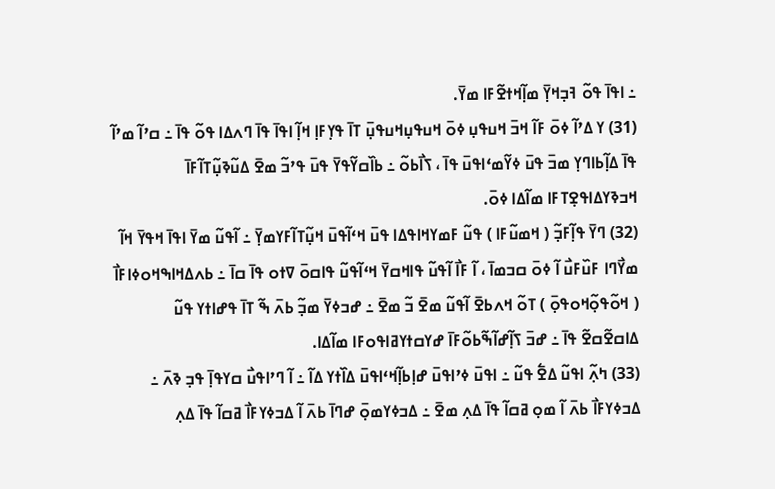߸ ߊߟߊ߫ ߟߋ߬ ߔߏ߲ߞߌ߲߫ ߘߊ߲߬ߞߙߐ߬ߓߊ ߘߌ߫.
(31) ߌ ߡߴߊ߬ ߦߋ߫ ߓߊ߬ ߞߏ߫ ߞߎߟߎ߲ ߦߋ߫ ߞߎߟߎ߲ߞߎߟߎ߲߫ ߠߊ߫ ߟߌ߲ߓߊ߲ ߞߊ߲߬ ߊߟߊ߫ ߟߊ߫ ߣߍߡߊ ߟߋ߬ ߟߊ߫ ߸ ߛߴߊ߬ ߘߴߊ߬ ߟߊ߫ ߡߊ߲߬ߕߊߣߌ߲ ߘߏ߫ ߟߎ߫ ߦߌ߬ߘߵߊߟߎ߫ ߟߊ߫ ، ߖߊ߯ߕߋ߬ ߸ ߕߊ߰ߛߌ߬ߟߌ߫ ߟߎ߫ ߟߴߏ߬ ߘߐ߫ ߡߎ߬ߢߎ߲߬ߠߊ߬ߓߊ߫ ߞߏߢߌߡߊߟߐ߲ߠߓߊ ߘߊ߬ߡߊ ߦߋ߫.
(32) ߣߌ߫ ߟߊ߲߬ߓߏ߲߬ ( ߞߘߎ߬ߓߊ ) ߟߎ߬ ߓߘߌߞߊߟߡߊ ߟߎ߫ ߞߵߊ߬ߟߎ߫ ߞߎ߲߬ߠߊ߬ߓߌߘߌ߲߫ ߸ ߊ߬ߟߎ߬ ߘߌ߫ ߊߟߊ߫ ߞߟߌ߫ ߞߊ߬ ߘߌ߯ߣߊ ߓߎ߰ߓߎ߯ ߊ߬ ߦߋ߫ ߛߏߘߊ߫ ، ߊ߬ ߓߊ߯ ߊ߬ߟߎ߬ ߟߊߞߛߌ߫ ߞߵߊ߬ߟߎ߬ ߟߊߛߋ߫ ߜߙߋ ߟߊ߫ ߛߊ߫ ߸ ߕߍߡߞߊߒߞߋߦߊߓߊ߯ ( ߞߋ߬ߟߋ߲߬ߞߋߟߋ߲߫ ) ߠߋ߬ ߞߍߕߐ߫ ߊ߬ߟߎ߬ ߘߐ߫ ߏ߬ ߘߐ߫ ߸ ߝߏߦߌ߫ ߘߏ߲߬ ߕߍ߫ ߒ߬ ߠߊ߫ ߟߝߊߙߌ ߟߎ߬ ߡߊߛߐ߬ߛߐ߬ ߟߊ߫ ߸ ߝߏ߫ ߖߊ߲߬ߝߊ߬ߒ߬ߕߋ߬ߓߊ߫ ߝߌߛߙߌߥߊߟߋߓߊ ߘߊ߬ߡߊ.
(33) ߤߍ߲߬ ߊߟߎ߬ ߡߐ߱ ߟߎ߬ ߸ ߊߟߎ߫ ߦߴߊߟߎ߫ ߝߊ߲ߕߊ߲߬ߞߵߊߟߎ߫ ߡߊ߰ߙߌ ߡߊ߬ ߸ ߊ߬ ߣߴߊߟߎ߯ ߛߌߟߊ߲߫ ߟߏ߲ ߢߍ߫ ߸ ߡߏߦߌߓߊ߯ ߕߍ߫ ߊ߬ ߘߋ߲ ߥߛߊ߬ ߟߊ߫ ߡߍ߲ ߘߐ߫ ߸ ߡߏߦߌߘߋ߲߫ ߝߣߊ߫ ߕߍ߫ ߊ߬ ߡߏߦߌߓߊ߯ ߥߛߊ߬ ߟߊ߫ ߡߍ߲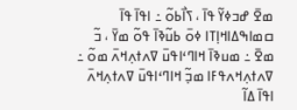ߘߐ߫ ߝߏߦߌ߬ ߟߊ߫ ، ߖߊ߯ߕߋ߬ ߸ ߊߟߊ߫ ߟߊ߫ ߛߘߊߒߡߊߞߊ߲ߠߊ ߦߋ߫ ߕߎ߬ߢߊ߫ ߟߋ߬ ߘߌ߫ ، ߏ߬ ߘߐ߫ ߸ ߘߎߢߊ߫ ߞߊߣߵߊߟߎ߫ ߜߍߙߍ߲ߞߍ߫ ߘߋ߬ ߸ ߜߍߙߍ߲ߞߍߟߓߊ ߘߏ߲߬ ߞߊߣߵߊߟߎ߫ ߜߍߙߍ߲ߞߍ߫ ߊߟߊ߫ ߡߊ߬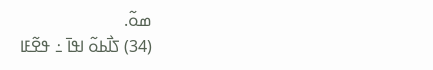ߘߋ߬.
(34) ߖߊ߯ߕߋ߬ ߊߟߊ߫ ߸ ߟߐ߬ߓߊ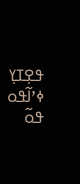ߟߐ߲ߠߌ߲ ߦߴߊ߬ߟߋ ߟߋ߬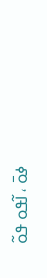ߦߋ߫ ، ߊ߬ߟߋ ߟߋ߬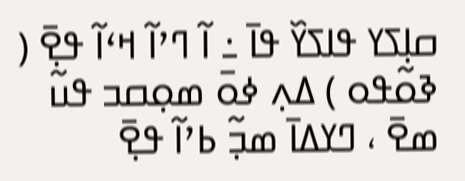ߛߊ߲ߖߌ ߟߊߖߌ߰ ߟߊ߫ ߸ ߊ߬ ߣߴߊ߬ ߞߵߊ߬ ߟߐ߲߫ ( ߢߋ߬ߟߋ ) ߡߍ߲ ߦߋ߫ ߘߋ߲ߛߏ ߟߎ߬ ߘߐ߫ ، ߣߌߡߊ߫ ߘߏ߲߬ ߕߴߊ߬ ߟߐ߲߫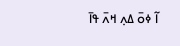ߊ߬ ߦߋ߫ ߡߍ߲ ߞߍ߫ ߟߊ߫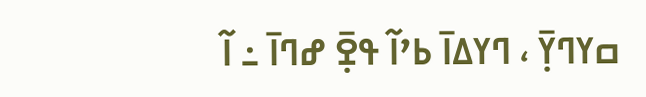ߛߌߣߌ߲߫ ، ߣߌߡߊ߫ ߕߴߊ߬ ߟߐ߲߫ ߝߣߊ߫ ߸ ߊ߬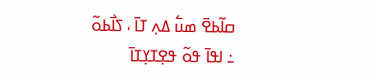ߛߊ߬ߕߐ߫ ߘߎ߱ ߡߍ߲ ߠߊ߫ ، ߖߊ߯ߕߋ߬ ߸ ߊߟߊ߫ ߟߋ߬ ߟߐ߲ߠߌ߲ߠߊ߫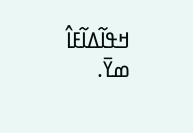ߞߟߊ߬ߡߊ߬ߓߊ߮ ߘߌ߫.